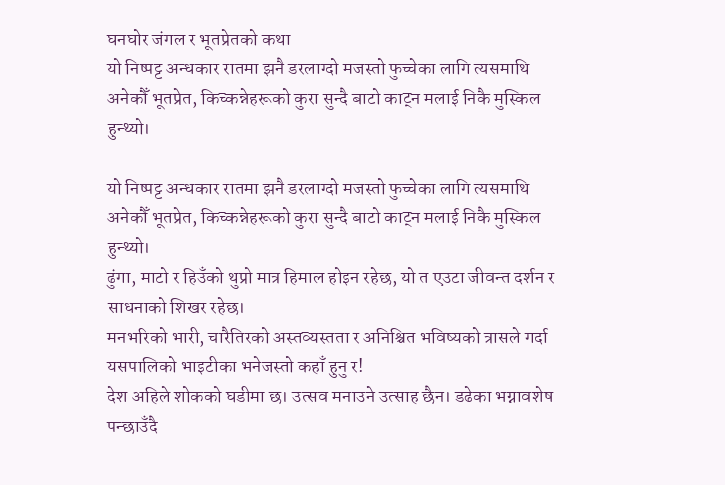घनघोर जंगल र भूतप्रेतको कथा
यो निष्पट्ट अन्धकार रातमा झनै डरलाग्दो मजस्तो फुच्चेका लागि त्यसमाथि अनेकौँ भूतप्रेत, किच्कन्नेहरूको कुरा सुन्दै बाटो काट्न मलाई निकै मुस्किल हुन्थ्यो।

यो निष्पट्ट अन्धकार रातमा झनै डरलाग्दो मजस्तो फुच्चेका लागि त्यसमाथि अनेकौँ भूतप्रेत, किच्कन्नेहरूको कुरा सुन्दै बाटो काट्न मलाई निकै मुस्किल हुन्थ्यो।
ढुंगा, माटो र हिउँको थुप्रो मात्र हिमाल होइन रहेछ, यो त एउटा जीवन्त दर्शन र साधनाको शिखर रहेछ।
मनभरिको भारी, चारैतिरको अस्तव्यस्तता र अनिश्चित भविष्यको त्रासले गर्दा यसपालिको भाइटीका भनेजस्तो कहाँ हुनु र!
देश अहिले शोकको घडीमा छ। उत्सव मनाउने उत्साह छैन। डढेका भग्नावशेष पन्छाउँदै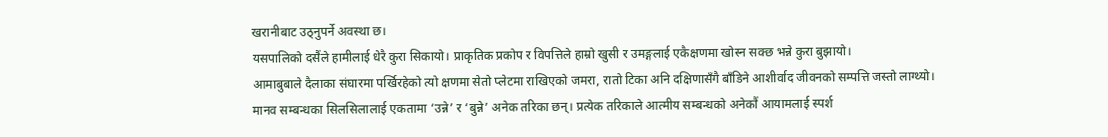खरानीबाट उठ्नुपर्ने अवस्था छ।
यसपालिको दसैंले हामीलाई धेरै कुरा सिकायो। प्राकृतिक प्रकोप र विपत्तिले हाम्रो खुसी र उमङ्गलाई एकैक्षणमा खोस्न सक्छ भन्ने कुरा बुझायो।
आमाबुबाले दैलाका संघारमा पर्खिरहेको त्यो क्षणमा सेतो प्लेटमा राखिएको जमरा, रातो टिका अनि दक्षिणासँगै बाँडिने आशीर्वाद जीवनको सम्पत्ति जस्तो लाग्थ्यो।
मानव सम्बन्धका सिलसिलालाई एकतामा ‘उन्ने’ र ‘बुन्ने’ अनेक तरिका छन्। प्रत्येक तरिकाले आत्मीय सम्बन्धको अनेकौं आयामलाई स्पर्श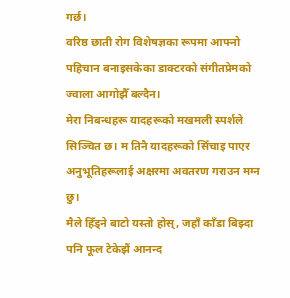गर्छ।
वरिष्ठ छाती रोग विशेषज्ञका रूपमा आफ्नो पहिचान बनाइसकेका डाक्टरको संगीतप्रेमको ज्वाला आगोझैँ बल्दैन।
मेरा निबन्धहरू यादहरूको मखमली स्पर्शले सिञ्चित छ। म तिनै यादहरूको सिँचाइ पाएर अनुभूतिहरूलाई अक्षरमा अवतरण गराउन मग्न छु।
मैले हिँड्ने बाटो यस्तो होस्, जहाँ काँडा बिझ्दा पनि फूल टेकेझैं आनन्द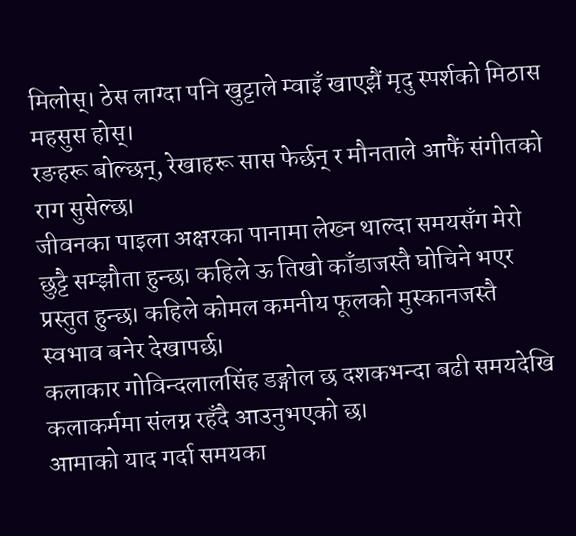मिलोस्। ठेस लाग्दा पनि खुट्टाले म्वाइँ खाएझैं मृदु स्पर्शको मिठास महसुस होस्।
रङहरू बोल्छन्, रेखाहरू सास फेर्छन् र मौनताले आफैं संगीतको राग सुसेल्छ।
जीवनका पाइला अक्षरका पानामा लेख्न थाल्दा समयसँग मेरो छुट्टै सम्झौता हुन्छ। कहिले ऊ तिखो काँडाजस्तै घोचिने भएर प्रस्तुत हुन्छ। कहिले कोमल कमनीय फूलको मुस्कानजस्तै स्वभाव बनेर देखापर्छ।
कलाकार गोविन्दलालसिंह डङ्गोल छ दशकभन्दा बढी समयदेखि कलाकर्ममा संलग्न रहँदै आउनुभएको छ।
आमाको याद गर्दा समयका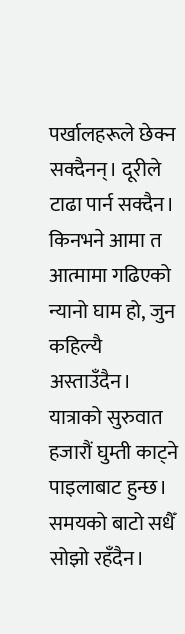पर्खालहरूले छेक्न सक्दैनन्। दूरीले टाढा पार्न सक्दैन। किनभने आमा त आत्मामा गढिएको न्यानो घाम हो, जुन कहिल्यै अस्ताउँदैन।
यात्राको सुरुवात हजारौं घुम्ती काट्ने पाइलाबाट हुन्छ। समयको बाटो सधैँ सोझो रहँदैन।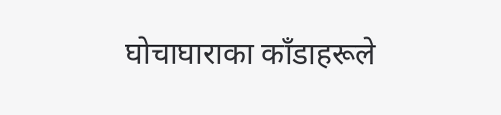घोचाघाराका काँडाहरूले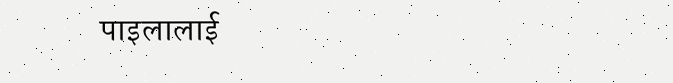पाइलालाई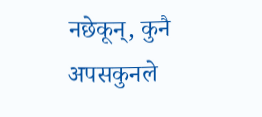नछेकून्, कुनै अपसकुनले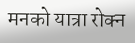मनको यात्रा रोक्न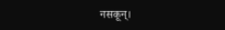नसकून्।